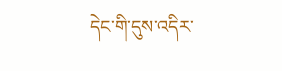དེང་གི་དུས་འདིར་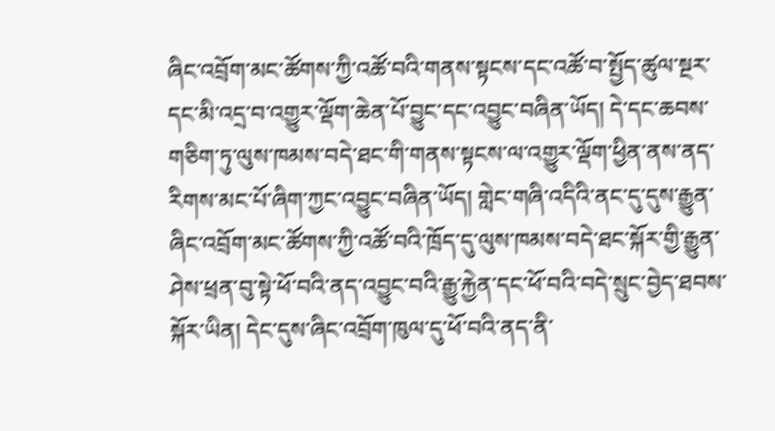ཞིང་འབྲོག་མང་ཚོགས་ཀྱི་འཚོ་བའི་གནས་སྟངས་དང་འཚོ་བ་སྤྱོད་ཚུལ་སྔར་དང་མི་འདྲ་བ་འགྱུར་ལྡོག་ཆེན་པོ་བྱུང་དང་འབྱུང་བཞིན་ཡོད། དེ་དང་ཆབས་གཅིག་ཏུ་ལུས་ཁམས་བདེ་ཐང་གི་གནས་སྟངས་ལ་འགྱུར་ལྡོག་ཕྱིན་ནས་ནད་རིགས་མང་པོ་ཞིག་ཀྱང་འབྱུང་བཞིན་ཡོད། གླེང་གཞི་འདིའི་ནང་དུ་དུས་རྒྱུན་ཞིང་འབྲོག་མང་ཚོགས་ཀྱི་འཚོ་བའི་ཁྲོད་དུ་ལུས་ཁམས་བདེ་ཐང་སྐོར་གྱི་རྒྱུན་ཤེས་ཕྲན་བུ་སྟེ་ཕོ་བའི་ནད་འབྱུང་བའི་རྒྱུ་རྐྱེན་དང་ཕོ་བའི་བདེ་སྲུང་བྱེད་ཐབས་སྐོར་ཡིན། དེང་དུས་ཞིང་འབྲོག་ཁུལ་དུ་ཕོ་བའི་ནད་ནི་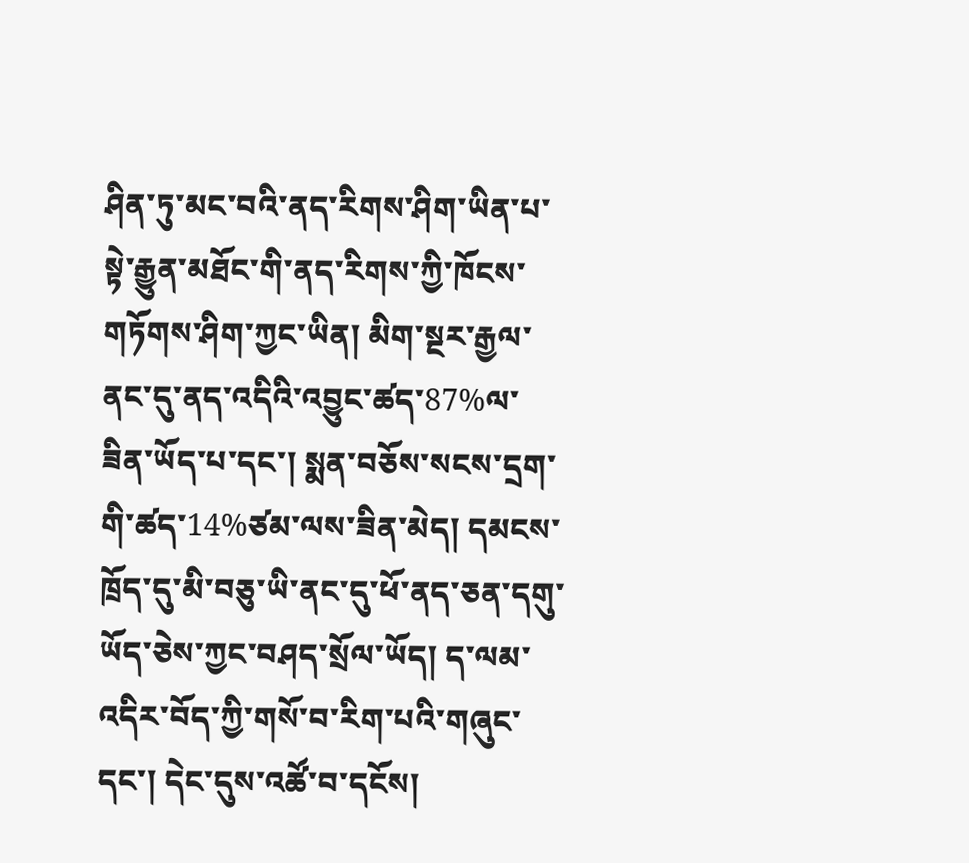ཤིན་ཏུ་མང་བའི་ནད་རིགས་ཤིག་ཡིན་པ་སྟེ་རྒྱུན་མཐོང་གི་ནད་རིགས་ཀྱི་ཁོངས་གཏོགས་ཤིག་ཀྱང་ཡིན། མིག་སྔར་རྒྱལ་ནང་དུ་ནད་འདིའི་འབྱུང་ཚད་87%ལ་ཟིན་ཡོད་པ་དང་། སྨན་བཅོས་སངས་དྲག་གི་ཚད་14%ཙམ་ལས་ཟིན་མེད། དམངས་ཁྲོད་དུ་མི་བཅུ་ཡི་ནང་དུ་ཕོ་ནད་ཅན་དགུ་ཡོད་ཅེས་ཀྱང་བཤད་སྲོལ་ཡོད། ད་ལམ་འདིར་བོད་ཀྱི་གསོ་བ་རིག་པའི་གཞུང་དང་། དེང་དུས་འཚོ་བ་དངོས།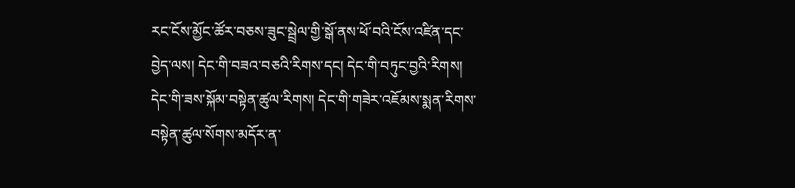རང་ངོས་མྱོང་ཚོར་བཅས་ཟུང་སྦྲེལ་གྱི་སྒོ་ནས་ཕོ་བའི་ངོས་འཛིན་དང་བྱེད་ལས། དེང་གི་བཟའ་བཅའི་རིགས་དང། དེང་གི་བཏུང་བྱའི་རིགས། དེང་གི་ཟས་སྐོམ་བསྟེན་ཚུལ་རིགས། དེང་གི་གཟེར་འཇོམས་སྨན་རིགས་བསྟེན་ཚུལ་སོགས་མདོར་ན་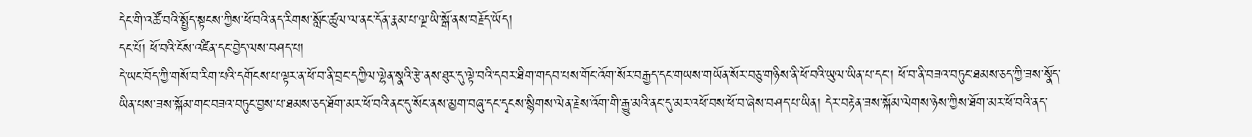དེང་གི་འཚོ་བའི་སྤྱོད་སྟངས་ཀྱིས་ཕོ་བའི་ནད་རིགས་སློང་ཚུལ་ལ་ནང་དོན་རྣམ་པ་ལྔ་ཡི་སྒོ་ནས་བརྗོད་ཡོད།
དང་པོ། ཕོ་བའི་ངོས་འཛིན་དང་བྱེད་ལས་བཤད་པ།
དེ་ཡང་བོད་ཀྱི་གསོ་བ་རིག་པའི་དགོངས་པ་ལྟར་ན་ཕོ་བ་ནི་བྲང་དཀྱིལ་ལྷེན་སྣའི་རྩེ་ནས་ཐུར་དུ་ལྟེ་བའི་དབར་ཐིག་གདབ་པས་གོང་འོག་སོར་བརྒྱད་དང་གཡས་གཡོན་སོར་བཅུ་གཉིས་ནི་ཕོ་བའི་ཡུལ་ཡིན་པ་དང་། ཕོ་བ་ནི་བཟའ་བཏུང་ཐམས་ཅད་ཀྱི་ཟས་སྣོད་ཡིན་པས་ཟས་སྐོམ་གང་བཟའ་བཏུང་བྱས་པ་ཐམས་ཅད་ཐོག་མར་ཕོ་བའི་ནང་དུ་སོང་ནས་མྱག་བཞུ་དང་དྭངས་སྙིགས་ལེན་རྗེས་འོག་གི་རྒྱུ་མའི་ནང་དུ་མར་འཕོ་བས་ཕོ་བ་ཞེས་བཤད་པ་ཡིན། དེར་བརྟེན་ཟས་སྐོམ་ལེགས་ཉེས་ཀྱིས་ཐོག་མར་ཕོ་བའི་ནད་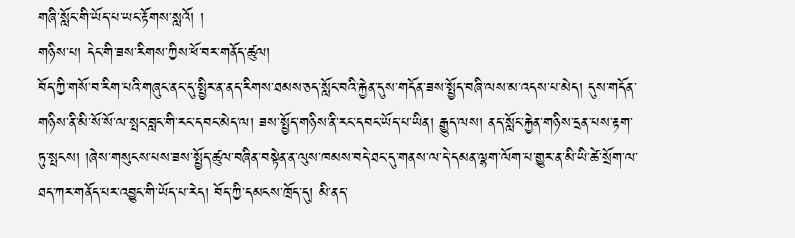གཞི་སློང་གི་ཡོད་པ་ཡང་རྟོགས་སླའོ། །
གཉིས་པ། དེང་གི་ཟས་རིགས་ཀྱིས་ཕོ་བར་གནོད་ཚུལ།
བོད་ཀྱི་གསོ་བ་རིག་པའི་གཞུང་ནང་དུ་སྤྱིར་ན་ནད་རིགས་ཐམས་ཅད་སློང་བའི་རྐྱེན་དུས་གདོན་ཟས་སྤྱོད་བཞི་ལས་མ་འདས་པ་མེད། དུས་གདོན་གཉིས་ནི་མི་སོ་སོ་ལ་སྤང་བླང་གི་རང་དབང་མེད་ལ། ཟས་སྤྱོད་གཉིས་ནི་རང་དབང་ཡོད་པ་ཡིན། རྒྱུད་ལས། ནད་སློང་རྐྱེན་གཉིས་དྲན་པས་རྟག་ཏུ་སྤངས། །ཞེས་གསུངས་པས་ཟས་སྤྱོད་ཚུལ་བཞིན་བསྟེན་ན་ལུས་ཁམས་བདེ་ཐང་དུ་གནས་ལ་དེ་དམན་ལྷག་ལོག་པ་གྱུར་ན་མི་ཡི་ཚེ་སྲོག་ལ་ཐད་ཀར་གནོད་པར་འབྱུང་གི་ཡོད་པ་རེད། བོད་ཀྱི་དམངས་ཁྲོད་དུ། མི་ནད་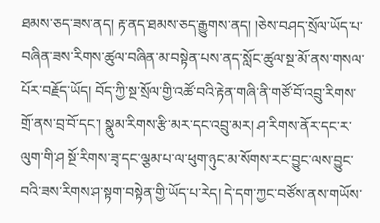ཐམས་ཅད་ཟས་ནད། རྟ་ནད་ཐམས་ཅད་རྒྱུགས་ནད། །ཅེས་བཤད་སྲོལ་ཡོད་པ་བཞིན་ཟས་རིགས་ཚུལ་བཞིན་མ་བསྟེན་པས་ནད་སློང་ཚུལ་སྔ་མོ་ནས་གསལ་པོར་བརྗོད་ཡོད། བོད་ཀྱི་སྔ་སྲོལ་གྱི་འཚོ་བའི་རྟེན་གཞི་ནི་གཙོ་བོ་འབྲུ་རིགས་གྲོ་ནས་བྲ་བོ་དང་། སྣུམ་རིགས་རྩི་མར་དང་འབྲུ་མར། ཤ་རིགས་ནོར་དང་ར་ལུག་གི་ཤ སྔོ་རིགས་ཟྭ་དང་ལྕམ་པ་ལ་ཕུག་ཉུང་མ་སོགས་རང་བྱུང་ལས་བྱུང་བའི་ཟས་རིགས་ཤ་སྟག་བསྟེན་གྱི་ཡོད་པ་རེད། དེ་དག་ཀྱང་བཙོས་ནས་གཡོས་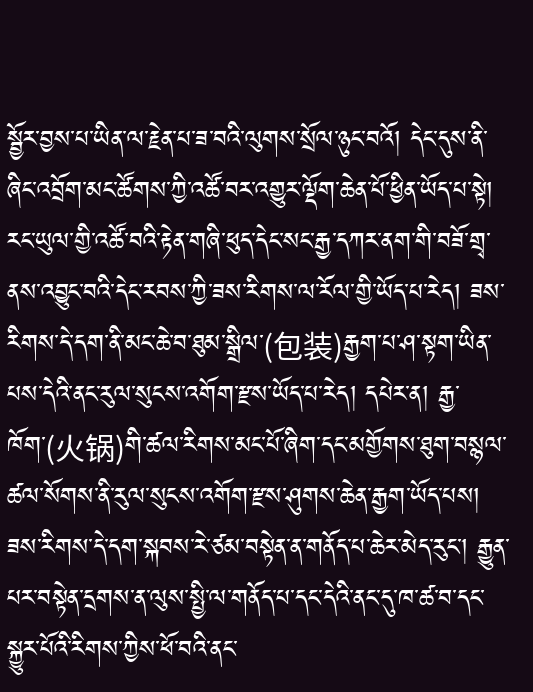སྦྱོར་བྱས་པ་ཡིན་ལ་རྗེན་པ་ཟ་བའི་ལུགས་སྲོལ་ཉུང་བའོ། དེང་དུས་ནི་ཞིང་འབྲོག་མང་ཚོགས་ཀྱི་འཚོ་བར་འགྱུར་ལྡོག་ཆེན་པོ་ཕྱིན་ཡོད་པ་སྟེ། རང་ཡུལ་གྱི་འཚོ་བའི་རྟེན་གཞི་ཕུད་དེང་སང་རྒྱ་དཀར་ནག་གི་བཟོ་གྲྭ་ནས་འབྱུང་བའི་དེང་རབས་ཀྱི་ཟས་རིགས་ལ་རོལ་གྱི་ཡོད་པ་རེད། ཟས་རིགས་དེ་དག་ནི་མང་ཆེ་བ་ཐུམ་སྒྲིལ་(包装)རྒྱག་པ་ཤ་སྟག་ཡིན་པས་དེའི་ནང་རུལ་སུངས་འགོག་རྫས་ཡོད་པ་རེད། དཔེར་ན། རྒྱ་ཁོག་(火锅)གི་ཚལ་རིགས་མང་པོ་ཞིག་དང་མགྱོགས་ཐུག་བསྙལ་ཚལ་སོགས་ནི་རུལ་སུངས་འགོག་རྫས་ཤུགས་ཆེན་རྒྱག་ཡོད་པས། ཟས་རིགས་དེ་དག་སྐབས་རེ་ཙམ་བསྟེན་ན་གནོད་པ་ཆེར་མེད་རུང་། རྒྱུན་པར་བསྟེན་དྲགས་ན་ལུས་སྤྱི་ལ་གནོད་པ་དང་དེའི་ནང་དུ་ཁ་ཚ་བ་དང་སྐྱུར་པོའི་རིགས་ཀྱིས་ཕོ་བའི་ནང་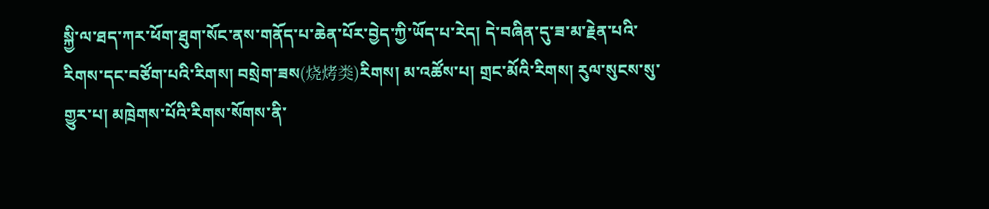སྐྱི་ལ་ཐད་ཀར་ཕོག་ཐུག་སོང་ནས་གནོད་པ་ཆེན་པོར་བྱེད་ཀྱི་ཡོད་པ་རེད། དེ་བཞིན་དུ་ཟ་མ་རྗེན་པའི་རིགས་དང་བཙོག་པའི་རིགས། བསྲེག་ཟས(烧烤类)རིགས། མ་འཚོས་པ། གྲང་མོའི་རིགས། རུལ་སུངས་སུ་གྱུར་པ། མཁྲེགས་པོའི་རིགས་སོགས་ནི་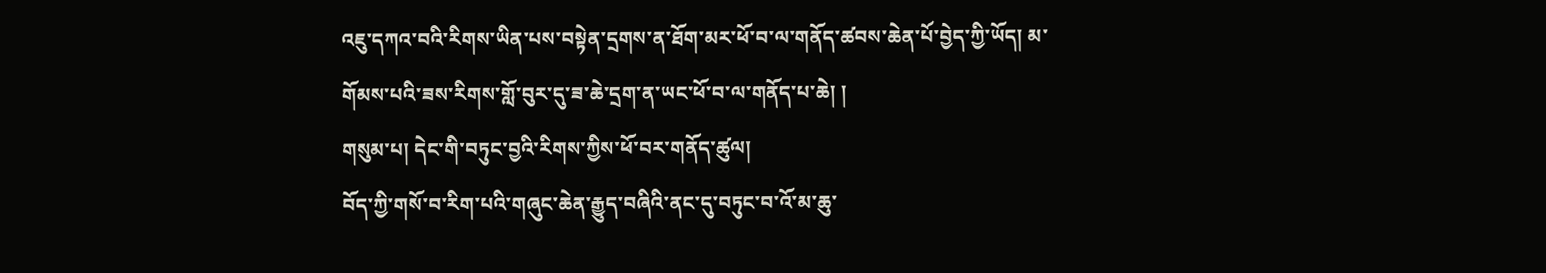འཇུ་དཀའ་བའི་རིགས་ཡིན་པས་བསྟེན་དྲགས་ན་ཐོག་མར་ཕོ་བ་ལ་གནོད་ཚབས་ཆེན་པོ་བྱེད་ཀྱི་ཡོད། མ་གོམས་པའི་ཟས་རིགས་གློ་བུར་དུ་ཟ་ཆེ་དྲག་ན་ཡང་ཕོ་བ་ལ་གནོད་པ་ཆེ། །
གསུམ་པ། དེང་གི་བཏུང་བྱའི་རིགས་ཀྱིས་ཕོ་བར་གནོད་ཚུལ།
བོད་ཀྱི་གསོ་བ་རིག་པའི་གཞུང་ཆེན་རྒྱུད་བཞིའི་ནང་དུ་བཏུང་བ་འོ་མ་ཆུ་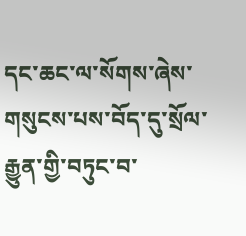དང་ཆང་ལ་སོགས་ཞེས་གསུངས་པས་བོད་དུ་སྲོལ་རྒྱུན་གྱི་བཏུང་བ་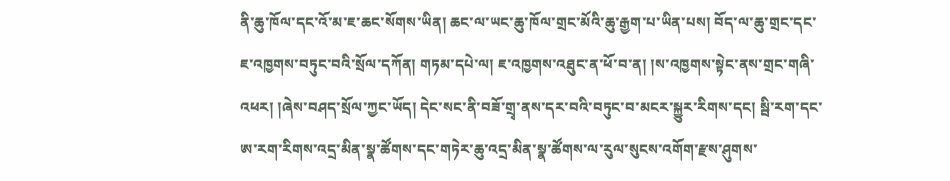ནི་ཆུ་ཁོལ་དང་འོ་མ་ཇ་ཆང་སོགས་ཡིན། ཆང་ལ་ཡང་ཆུ་ཁོལ་གྲང་མོའི་ཆུ་རྒྱག་པ་ཡིན་པས། བོད་ལ་ཆུ་གྲང་དང་ཇ་འཁྱགས་བཏུང་བའི་སྲོལ་དཀོན། གཏམ་དཔེ་ལ། ཇ་འཁྱགས་འཐུང་ན་ཕོ་བ་ན། །ས་འཁྱགས་སྟེང་ནས་གྲང་གཞི་འཕར། །ཞེས་བཤད་སྲོལ་ཀྱང་ཡོད། དེང་སང་ནི་བཟོ་གྲྭ་ནས་དར་བའི་བཏུང་བ་མངར་སྐྱུར་རིགས་དང། སྦི་རག་དང་ཨ་རག་རིགས་འདྲ་མིན་སྣ་ཚོགས་དང་གཏེར་ཆུ་འདྲ་མིན་སྣ་ཚོགས་ལ་རུལ་སུངས་འགོག་རྫས་ཤུགས་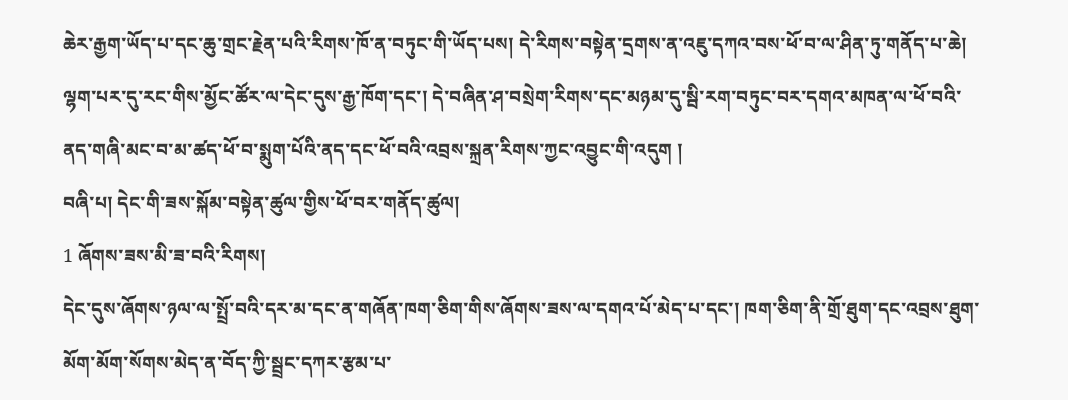ཆེར་རྒྱག་ཡོད་པ་དང་ཆུ་གྲང་རྗེན་པའི་རིགས་ཁོ་ན་བཏུང་གི་ཡོད་པས། དེ་རིགས་བསྟེན་དྲགས་ན་འཇུ་དཀའ་བས་ཕོ་བ་ལ་ཤིན་ཏུ་གནོད་པ་ཆེ། ལྷག་པར་དུ་རང་གིས་མྱོང་ཚོར་ལ་དེང་དུས་རྒྱ་ཁོག་དང་། དེ་བཞིན་ཤ་བསྲེག་རིགས་དང་མཉམ་དུ་སྦི་རག་བཏུང་བར་དགའ་མཁན་ལ་ཕོ་བའི་ནད་གཞི་མང་བ་མ་ཚད་ཕོ་བ་སྨུག་པོའི་ནད་དང་ཕོ་བའི་འབྲས་སྐྲན་རིགས་ཀྱང་འབྱུང་གི་འདུག །
བཞི་པ། དེང་གི་ཟས་སྐོམ་བསྟེན་ཚུལ་གྱིས་ཕོ་བར་གནོད་ཚུལ།
1 ཞོགས་ཟས་མི་ཟ་བའི་རིགས།
དེང་དུས་ཞོགས་ཉལ་ལ་སྤྲོ་བའི་དར་མ་དང་ན་གཞོན་ཁག་ཅིག་གིས་ཞོགས་ཟས་ལ་དགའ་པོ་མེད་པ་དང་། ཁག་ཅིག་ནི་གྲོ་ཐུག་དང་འབྲས་ཐུག་མོག་མོག་སོགས་མེད་ན་བོད་ཀྱི་སྦྲང་དཀར་རྩམ་པ་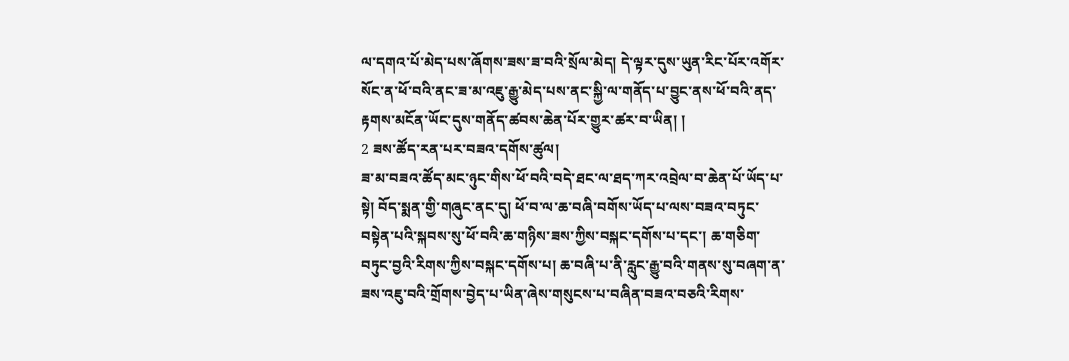ལ་དགའ་པོ་མེད་པས་ཞོགས་ཟས་ཟ་བའི་སྲོལ་མེད། དེ་ལྟར་དུས་ཡུན་རིང་པོར་འགོར་སོང་ན་ཕོ་བའི་ནང་ཟ་མ་འཇུ་རྒྱུ་མེད་པས་ནང་སྐྱི་ལ་གནོད་པ་བྱུང་ནས་ཕོ་བའི་ནད་རྟགས་མངོན་ཡོང་དུས་གནོད་ཚབས་ཆེན་པོར་གྱུར་ཚར་བ་ཡིན། །
2 ཟས་ཚོད་རན་པར་བཟའ་དགོས་ཚུལ།
ཟ་མ་བཟའ་ཚོད་མང་ཉུང་གིས་ཕོ་བའི་བདེ་ཐང་ལ་ཐད་ཀར་འབྲེལ་བ་ཆེན་པོ་ཡོད་པ་སྟེ། བོད་སྨན་གྱི་གཞུང་ནང་དུ། ཕོ་བ་ལ་ཆ་བཞི་བགོས་ཡོད་པ་ལས་བཟའ་བཏུང་བསྟེན་པའི་སྐབས་སུ་ཕོ་བའི་ཆ་གཉིས་ཟས་ཀྱིས་བསྐང་དགོས་པ་དང་། ཆ་གཅིག་བཏུང་བྱའི་རིགས་ཀྱིས་བསྐང་དགོས་པ། ཆ་བཞི་པ་ནི་རླུང་རྒྱུ་བའི་གནས་སུ་བཞག་ན་ཟས་འཇུ་བའི་གྲོགས་བྱེད་པ་ཡིན་ཞེས་གསུངས་པ་བཞིན་བཟའ་བཅའི་རིགས་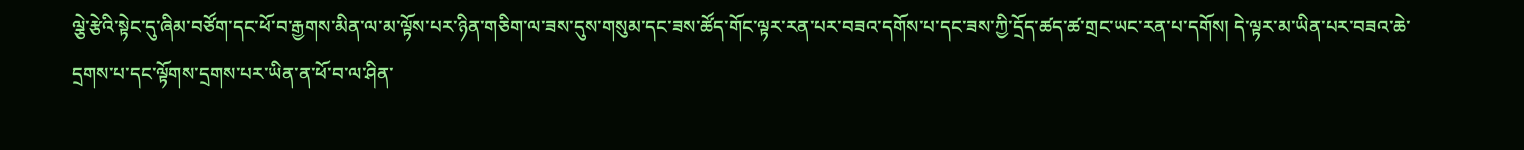ལྕེ་རྩེའི་སྟེང་དུ་ཞིམ་བཙོག་དང་ཕོ་བ་རྒྱགས་མིན་ལ་མ་ལྟོས་པར་ཉིན་གཅིག་ལ་ཟས་དུས་གསུམ་དང་ཟས་ཚོད་གོང་ལྟར་རན་པར་བཟའ་དགོས་པ་དང་ཟས་ཀྱི་དྲོད་ཚད་ཚ་གྲང་ཡང་རན་པ་དགོས། དེ་ལྟར་མ་ཡིན་པར་བཟའ་ཆེ་དྲགས་པ་དང་ལྟོགས་དྲགས་པར་ཡིན་ན་ཕོ་བ་ལ་ཤིན་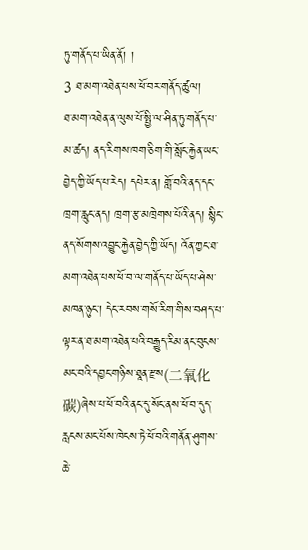ཏུ་གནོད་པ་ཡིན་ནོ། །
3 ཐ་མག་འཐེན་པས་ཕོ་བར་གནོད་ཚུལ།
ཐ་མག་འཐེན་ན་ལུས་པོ་སྤྱི་ལ་ཤིན་ཏུ་གནོད་པ་མ་ཚད། ནད་རིགས་ཁག་ཅིག་གི་སློང་རྐྱེན་ཡང་བྱེད་ཀྱི་ཡོད་པ་རེད། དཔེར་ན། གློ་བའི་ནད་དང་ཁྲག་རླུང་ནད། ཁྲག་རྩ་མཁྲེགས་པོའི་ནད། སྙིང་ནད་སོགས་འབྱུང་རྐྱེན་བྱེད་ཀྱི་ཡོད། འོན་ཀྱང་ཐ་མག་འཐེན་པས་ཕོ་བ་ལ་གནོད་པ་ཡོད་པ་ཤེས་མཁན་ཉུང་། དེང་རབས་གསོ་རིག་གིས་བཤད་པ་ལྟར་ན་ཐ་མག་འཐེན་པའི་བརྒྱུད་རིམ་ནང་བུངས་མང་བའི་དབྱང་གཉིས་ཐཱན་རྫས(二氧化碳)ཞེས་པ་ཕོ་བའི་ནང་དུ་སོང་ནས་ཕོ་བ་དུད་རླངས་མང་པོས་ཁེངས་ཏེ་ཕོ་བའི་གནོན་ཤུགས་ཆེ་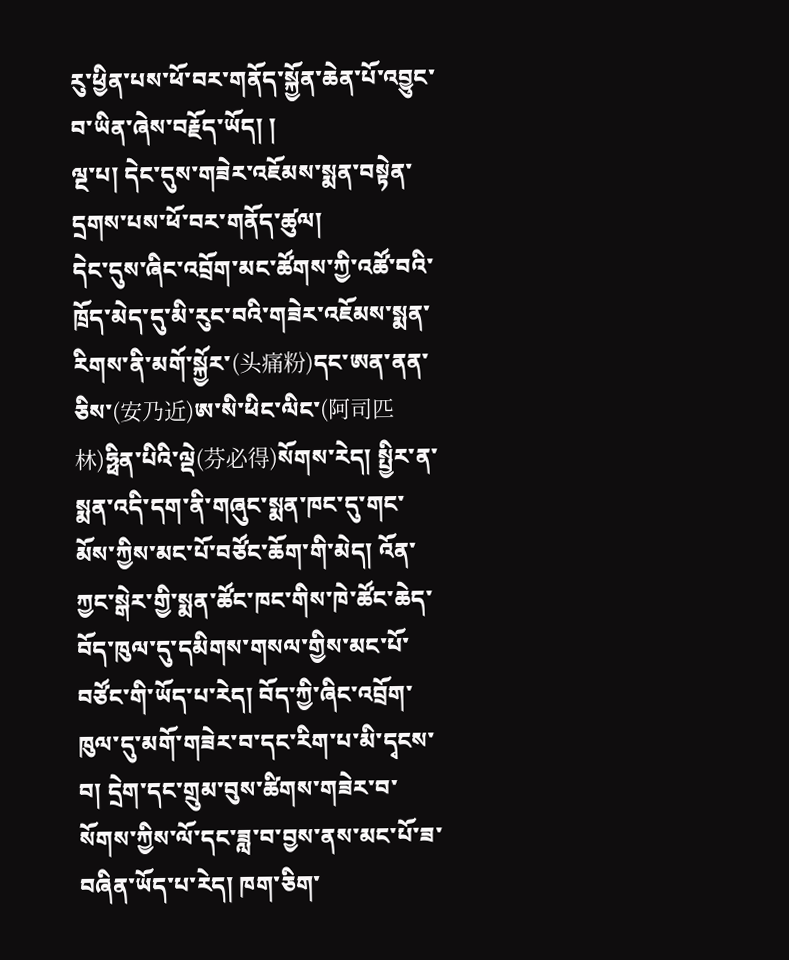རུ་ཕྱིན་པས་ཕོ་བར་གནོད་སྐྱོན་ཆེན་པོ་འབྱུང་བ་ཡིན་ཞེས་བརྗོད་ཡོད། །
ལྔ་པ། དེང་དུས་གཟེར་འཇོམས་སྨན་བསྟེན་དྲགས་པས་ཕོ་བར་གནོད་ཚུལ།
དེང་དུས་ཞིང་འབྲོག་མང་ཚོགས་ཀྱི་འཚོ་བའི་ཁྲོད་མེད་དུ་མི་རུང་བའི་གཟེར་འཇོམས་སྨན་རིགས་ནི་མགོ་སྐྱོར་(头痛粉)དང་ཨན་ནན་ཅིས་(安乃近)ཨ་སི་ཕིང་ལིང་(阿司匹林)ཧྥིན་པིའི་ལྡེ(芬必得)སོགས་རེད། སྤྱིར་ན་སྨན་འདི་དག་ནི་གཞུང་སྨན་ཁང་དུ་གང་མོས་ཀྱིས་མང་པོ་བཙོང་ཆོག་གི་མེད། འོན་ཀྱང་སྒེར་གྱི་སྨན་ཚོང་ཁང་གིས་ཁེ་ཚོང་ཆེད་བོད་ཁུལ་དུ་དམིགས་གསལ་གྱིས་མང་པོ་བཙོང་གི་ཡོད་པ་རེད། བོད་ཀྱི་ཞིང་འབྲོག་ཁུལ་དུ་མགོ་གཟེར་བ་དང་རིག་པ་མི་དྭངས་བ། དྲེག་དང་གྲུམ་བུས་ཚིགས་གཟེར་བ་སོགས་ཀྱིས་ལོ་དང་ཟླ་བ་བྱས་ནས་མང་པོ་ཟ་བཞིན་ཡོད་པ་རེད། ཁག་ཅིག་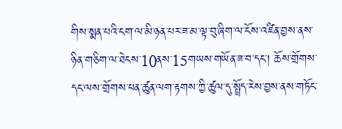གིས་སྨན་པའི་ངག་ལ་མི་ཉན་པར་ཟ་མ་ལྟ་བུ་ཞིག་ལ་ངོས་འཛིན་བྱས་ནས་ཉིན་གཅིག་ལ་ཐེངས་10ནས་15གཡས་གཡོན་ཟ་བ་དང་། ཆོས་གྲོགས་དང་ལས་གྲོགས་ཕན་ཚུན་ལག་རྟགས་ཀྱི་ཚུལ་དུ་སྤྲོད་རེས་བྱས་ནས་གཏོང་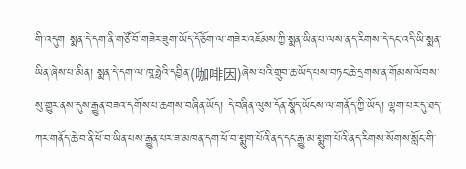གི་འདུག སྨན་དེ་དག་ནི་གཙོ་བོ་གཟེར་ཟུག་ཡོད་དོ་ཅོག་ལ་གཟེར་འཇོམས་ཀྱི་སྨན་ཡིན་པ་ལས་ནད་རིགས་དེ་དང་འདི་ཡི་སྨན་ཡིན་ཞེས་པ་མིན། སྨན་དེ་དག་ལ་ཁཱ་ཧྥེའི་དབྱིན་(咖啡因)ཞེས་པའི་གྲུབ་ཆ་ཡོད་པས་བཏང་ཆེ་དྲགས་ན་གོམས་ལོབས་སུ་གྱུར་ནས་དུས་རྒྱུན་བཟའ་དགོས་པ་ཆགས་བཞིན་ཡོད། དེ་བཞིན་ལུས་དོན་སྣོད་ཡོངས་ལ་གནོད་ཀྱི་ཡོད། ལྷག་པར་དུ་ཐད་ཀར་གནོད་ཆེ་བ་ནི་ཕོ་བ་ཡིན་པས་རྒྱུན་པར་ཟ་མཁན་དག་ཕོ་བ་སྨུག་པོའི་ནད་དང་རྒྱུ་མ་སྨུག་པོའི་ནད་རིགས་སོགས་སློང་གི་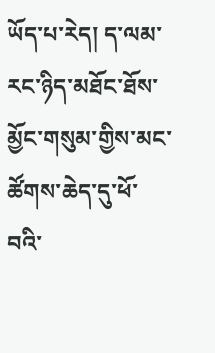ཡོད་པ་རེད། ད་ལམ་རང་ཉིད་མཐོང་ཐོས་མྱོང་གསུམ་གྱིས་མང་ཚོགས་ཆེད་དུ་ཕོ་བའི་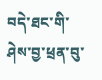བདེ་ཐང་གི་ཤེས་བྱ་ཕྲན་བུ་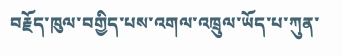བརྗོད་ཁུལ་བགྱིད་པས་འགལ་འཁྲུལ་ཡོད་པ་ཀུན་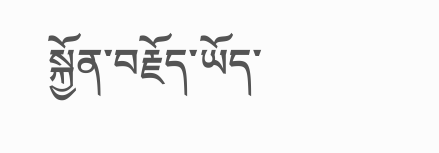སྐྱོན་བརྗོད་ཡོད་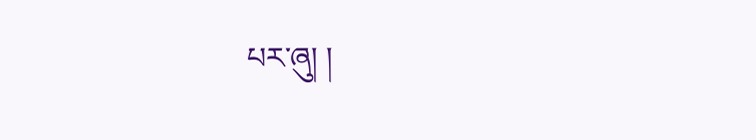པར་ཞུ། །